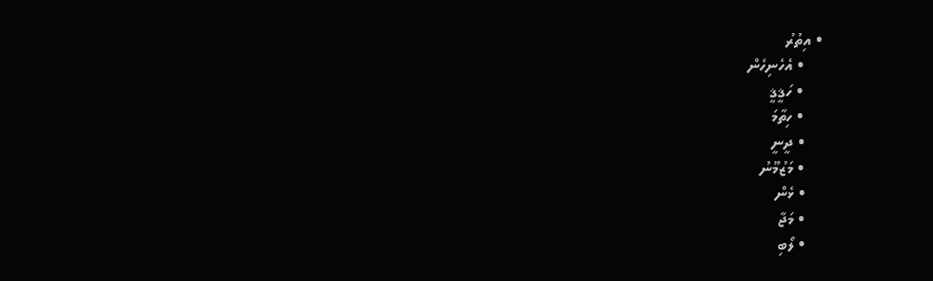• އިތުރު
    • އެހެނިހެން
    • ހަޤީޤީ
    • ހިތާމަ
    • ދީނީ
    • މަޒުމޫނު
    • ޅެން
    • މަޖާ
    • ލޯބި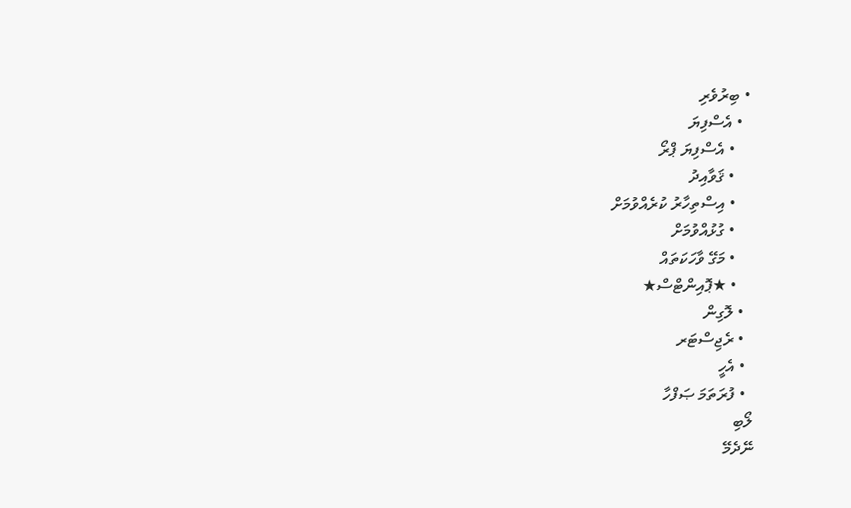• ބިރުވެރި
  • އެސްފިޔަ
    • އެސްފިޔަ ޕްރޯ
    • ޤަވާއިދު
    • އިސްތިހާރު ކުރެއްވުމަށް
    • ގުޅުއްވުމަށް
    • މަގޭ ވާހަކަތައް
    • ★ޕޮއިންޓްސް★
  • ލޮގިން
  • ރެޖިސްޓަރ
  • އެހީ
  • ފުރަތަމަ ޞަފްހާ
ލޯބި
ނޭދެމޭ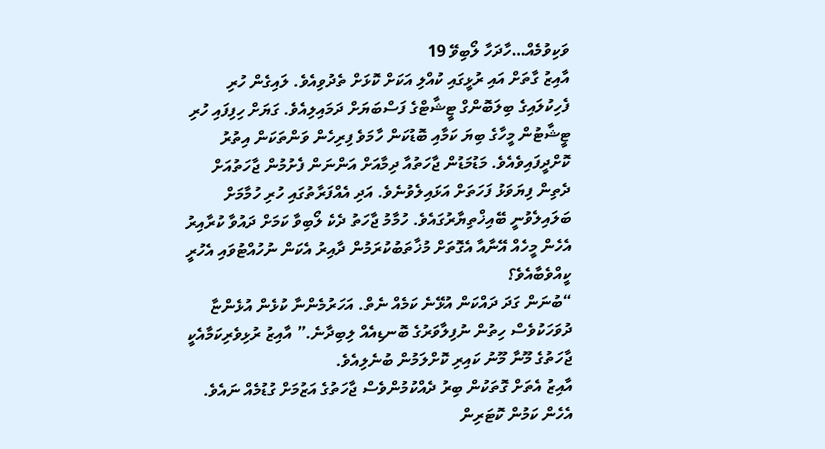ވަކިވުމެއް…ހާދަހާ ލޯބިވޭ 19
އާއިޒު ގާތަށް އައި ރުޅީގައި ކުއްލި އަކަށް ކޮޅަށް ތެދުވިއެވެ. ލައިގެން ހުރި ފެހިކުލައިގެ ބިލަބޮންގް ޓީޝާޓްގެ ފަސްބަޔަށް ދަމައިލިއެވެ. ގަޔަށް ހިފިފައި ހުރި ޓީޝާޓުން މީހާގެ ބިޔަ ކަމާއި ބޮޑުކަން ހާމަވެ ފިރިހެން ވަންތަކަން އިތުރު ކޮށްދީފައިވެއެވެ. މަޑުމަޑުން ޖާހަތުއާ ދިމާއަށް އަންނަން ފެށުމުން ޖާހަތުއަށް ދެތިން ފިޔަވަޅު ފަހަތަށް އަޅައިލެވުނެވެ. އަދި އެއްފަރާތުގައި ހުރި ހުމާމަށް ބަލައިލެވުނީ ބޭއިޚްތިޔާރުގައެވެ. ހުމާމު ޖާހަތު ދެކެ ލޯބިވާ ކަމަށް ދައުވާ ކުރާއިރު އެހެން މީހެއް އޭނާއާ އެގޮތަށް މުޚާތަބުކުރަމުން ދާއިރު އެކަން ނުހުއްޓުވައި އެހުރީ ކީއްވެބާއެވެ؟
“ބުނަން ގަދަ ދައްކަން އުޅޭނެ ކަމެއް ނެތް. އަހަރުމެންނާ ކުޅެން އުޅެންޏާ ދުވަހަކުވެސް ހިތުން ނުފިލާވަރުގެ ބޮނޑިއެއް ލިބިދާނެ.” އާއިޒު ރުޅިވެރިކަމާއެކީ ޖާހަތުގެ މޫނާ މޫނު ކައިރި ކޮށްލަމުން ބުނެލިއެވެ.
އާއިޒު އެތަށް ގޮތަކުން ބިރު ދެއްކުމުންވެސް ޖާހަތުގެ އަޒުމަށް ގުޑުމެއް ނައެވެ. އެހެން ކަމުން ކޮޓަރިން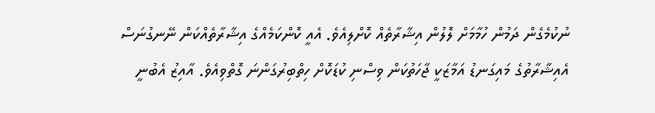ނުކުމެގެން ދަމުން ހުމާމަށް ލޮލުން އިޝާރާތެއް ކޮށްލިއެވެ. އެއީ ކޮންކަމެއްގެ އިޝާރާތެއްކަން ނޭނގުނަސް އެއިޝާރާތުގެ މައިގަނޑު އަމާޒަކީ ޖާހަތުކަން ވިސްނި ކުޑަކޮށް ހިތްބިރުގަންނަ ގޮތްވިއެވެ. އާއިޒު އެބުނީ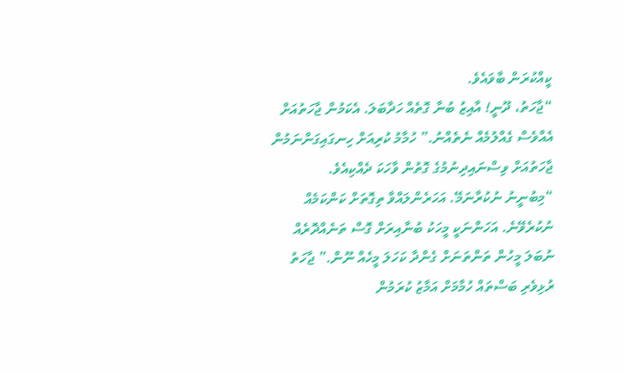ކީއްކުރަން ބާވައެވެ.
“ޖާހަތު، ދޫނީ! އާއިޒު ބުނާ ގޮތެއް ހަދާބަލަ. އެކަމުން ޖާހަތުއަށް އެއްވެސް ގެއްލުމެއް ނެތެއްނު.” ހުމާމު ކުރިއަށް ހިނގައިގަންނަމުން ޖާހަތުއަށް ވިސްނައިދިނުމުގެ ގޮތުން ވާހަކަ ދެއްކިއެވެ.
“މިބުނީނު ނުކުރާނަމޭ. އަހަރެންލައްވާ ތިގޮތަށް ކަންކަމެއް ނުކުރެވޭނެ. އަހަންނަކީ މީހަކު ބުނާއިރަށް ގޮސް ތަނެއްދޮރެއް ނުބަލަ މީހުން ތަންތަނަށް ގެންދާ ކަހަލަ މީހެއް ނޫން.” ޖާހަތު ރުޅިވެރި ބަސްތައް ހުމާމަށް އަމާޒު ކުރަމުން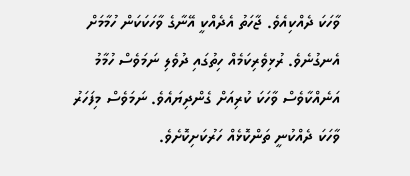ވާހަކަ ދެއްކިއެވެ. ޖާހަތު އެދެއްކީ އޭނާގެ ވާހަކަކަން ހުމާމަށް އެނގުނެވެ. ރުޅިވެރިކަމެއް ހިތުގައި ދުވެލި ނަމަވެސް ހުމާމު އަނެއްކާވެސް ވާހަކަ ކުރިއަށް ގެންދިޔައެވެ. ނަމަވެސް މިފަހަރު ވާހަކަ ދެއްކުނީ ތަންކޮޅެއް ހަރުކަށިކޮށެވެ.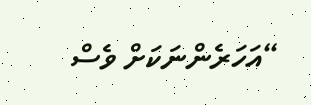“އަހަރެންނަކަށް ވެސް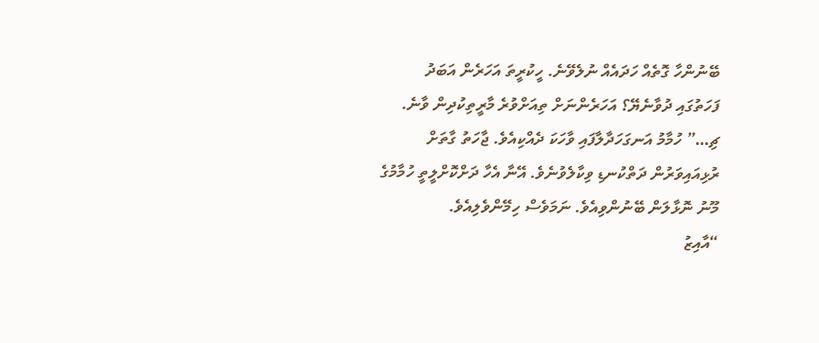ބޭނުންހާ ގޮތެއް ހަދައެއް ނުލެވޭނެ. ހީކުރީތަ އަހަރެން އަބަދު ފަހަތުގައި ދުވާނެޔޭ؟ އަހަރެންނަށް ތިއަށްވުރެ މާރީތިކުދިން ވާނެ. ޗި…” ހުމާމު އަނގަހަދާލާފައި ވާހަކަ ދެއްކިއެވެ. ޖާހަތު ގާތަށް ރުޅިއައިވަރުން ދަތްކުނޑި ވިކާލެވުނެވެ. އޭނާ އެހާ ދަށްކޮށްލީތީ ހުމާމުގެ މޫނު ނޮޅާލަން ބޭނުންވިއެވެ. ނަމަވެސް ހިމޭންވެލިއެވެ.
“އާއިޒު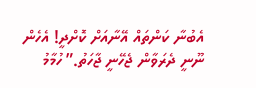އެބުނާ ކަންތައް އޭނާއަށް ކޮށްދީ! އެހެން ނޫނީ ދެރަވާން ޖެހޭނީ ޖާހަތު.” ހުމާމު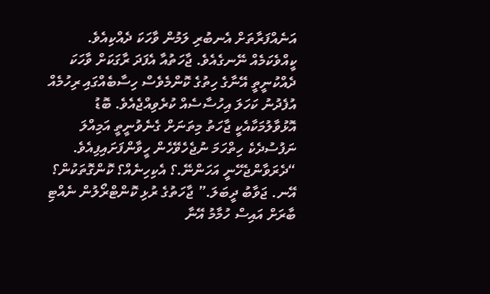އަނެއްފަރާތަށް އެނބުރި ލަމުން ވާހަކަ ދެއްކިއެވެ. ކީއްވެކަމެއް ނޭނގެއެވެ. ޖާހަތުއާ އެފަދަ ރާގަކަށް ވާހަކަ ދެއްކުނީތީ އޭނާގެ ހިތުގެ ކޮންމެވެސް ހިސާބެއްގައި ރިހުމެއް އުފެދުނު ކަހަލަ އިހުސާސެއް ކުރެވިއްޖެއެވެ. ބޮޑު އޮޅުވާލުމަކާއެކީ ޖާހަތު މިތަނަށް ގެނެވުނީތީ އަމިއްލަ ނަފުސުދެކެ ހިތްހަމަ ނުޖެހެވޭހެން ހީވާންފަށައިފިއެވެ.
“ދެރަވާންޖެހޭނީ އަހަންނޭ.؟ އެކިހިނެއް؟ ކޮންގޮތަކުން؟ އޭނ. ޖަވާބު ދީބަލަ.” ޖާހަތުގެ ރުޅި ކޮންޓްރޯލުން ނެއްޓި ބާރަށް އައިސް ހުމާމު އޭނާ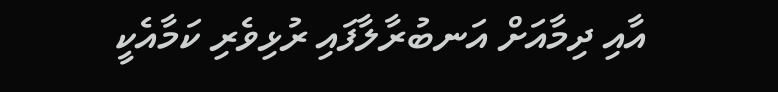އާއި ދިމާއަށް އަނބުރާލާފައި ރުޅިވެރި ކަމާއެކީ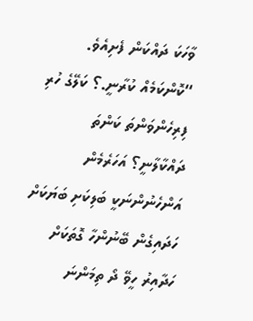ވާހަކަ ދައްކަން ފެށިއެވެ. “ކޮންކަމެއް ކުރާނީ.؟ ކަލޭގެ ހުރި ފިރިހެންވަންތަ ކަންތަ ދައްކާލާނީ؟ އަހަރެމެން އަންހެނުންނަކީ ބަލިކަށި ބަޔަކަށް ހަދައިގެން ބޭނުންހާ ގޮތަކަށް ހަދާއިރު ހީވޭ ދޯ ތިމަންނަ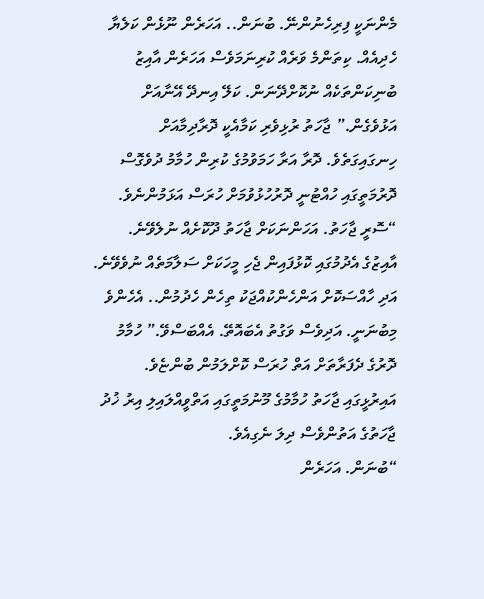މެންނަކީ ފިރިހެނުންނޭ. ބުނަން.. އަހަރެން ނޫޅެން ކަލެޔާ ހެދިއެއް. ކިތަންމެ ވަރެއް ކުރިނަމަވެސް އަހަރެން އާއިޒު ބުނިކަންތަކެއް ނުކޮށްދޭނަން. ކަލޭ އިނދޭ އޭނާއަށް އަޅުވެގެން.” ޖާހަތު ރުޅިވެރި ކަމާއެކީ ދޮރާދިމާއަށް ހިނގައިގަތެވެ. ދޮރާ އަރާ ހަމަވުމުގެ ކުރިން ހުމާމު ދުވެގޮސް ދޮރުމަތީގައި ހުއްޓުނީ ދޮރުހުޅުވުމަށް ހުރަސް އަޅަމުންނެވެ.
“ސޮރީ ޖާހަތު. އަހަންނަކަށް ޖާހަތު ދޫކޮށެއް ނުލެވޭނެ. އާއިޒުގެ އެދުމުގައި ކޮޅުފައިން ޖެހި މީހަކަށް ސަލާމަތެއް ނުވެވޭނެ. އަދި ހާއްސަކޮށް އަންހެންކުއްޖަކު ތިހެން ހެދުމުން.. އެހެންވެ މިބުނަނީ. އަދިވެސް ވަގުތު އެބައޮތޭ. އެއްބަސްވޭ.” ހުމާމު ދޮރުގެ ދެފަރާތަށް އަތް ހުރަސް ކޮށްލަމުން ބުންޏެވެ.
އައިރުޅީގައި ޖާހަތު ހުމާމުގެ މޫނުމަތީގައި އަތްވީއްލައިލި އިރު ޚުދު ޖާހަތުގެ އަތުންވެސް ދިލަ ނެގިއެވެ.
“ބުނަން. އަހަރެން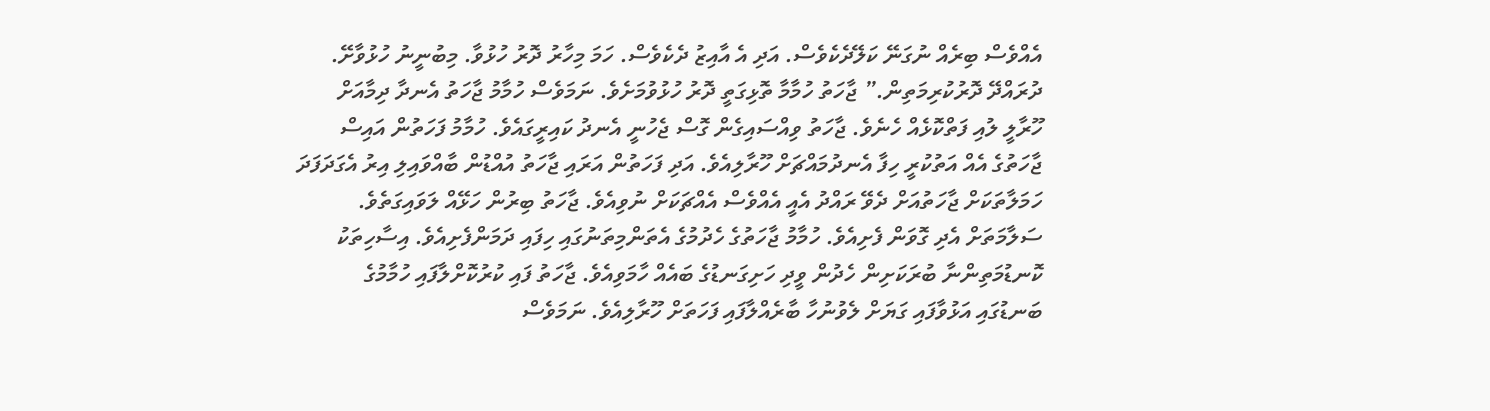އެއްވެސް ބިރެއް ނުގަނޭ ކަލޭދެކެވެސް. އަދި އެ އާއިޒު ދެކެވެސް. ހަމަ މިހާރު ދޮރު ހުޅުވާ. މިބުނީނު ހުޅުވާށޭ. ދުރައްދޭ ދޮރުކުރިމަތިން.” ޖާހަތު ހުމާމާ ތޮޅިގަތީ ދޮރު ހުޅުވުމަށެވެ. ނަމަވެސް ހުމާމު ޖާހަތު އެނދާ ދިމާއަށް ހޫރާލީ ލުއި ފަތްކޮޅެއް ހެނެވެ. ޖާހަތު ވިއްސައިގެން ގޮސް ޖެހުނީ އެނދު ކައިރީގައެވެ. ހުމާމު ފަހަތުން އައިސް ޖާހަތުގެ އެއް އަތުކުރީ ހިފާ އެނދުމައްޗަށް ހޫރާލިއެވެ. އަދި ފަހަތުން އަރައި ޖާހަތު އުއްޑުން ބާއްވައިލި އިރު އެގަދަފަދަ ހަމަލާތަކަށް ޖާހަތުއަށް ދެވޭ ރައްދު އެއީ އެއްވެސް އެއްޗަކަށް ނުވިއެވެ. ޖާހަތު ބިރުން ހަޅޭއް ލަވައިގަތެވެ. ސަލާމަތަށް އެދި ގޮވަން ފެށިއެވެ. ހުމާމު ޖާހަތުގެ ހެދުމުގެ އެތަންމިތަނުގައި ހިފައި ދަމަންފެށިއެވެ. އިސާހިތަކު ކޮނޑުމަތިންނާ ބުރަކަށިން ހެދުން ވީދި ހަށިގަނޑުގެ ބައެއް ހާމަވިއެވެ. ޖާހަތު ފައި ކުރުކޮށްލާފައި ހުމާމުގެ ބަނޑުގައި އަޅުވާފައި ގަޔަށް ލެވުނުހާ ބާރެއްލާފައި ފަހަތަށް ހޫރާލިއެވެ. ނަމަވެސް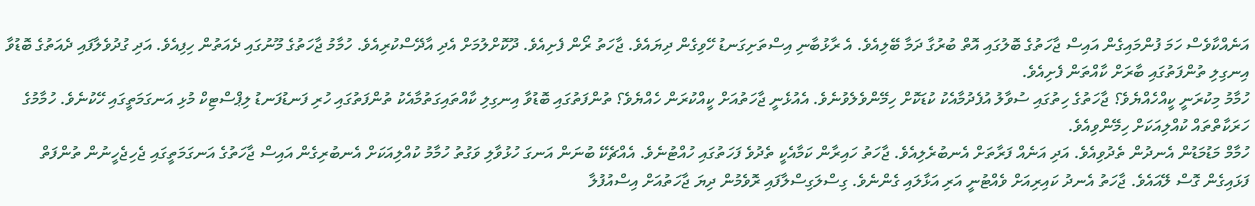އަނެއްކާވެސް ހަމަ ފުންމައިގެން އައިސް ޖާހަތުގެ ބޮލުގައި އޮތް ބުރުގާ ދަމާ ބޭލިއެވެ. އެ ރާޅުބާނި އިސްތަށިގަނޑު ހޭވިގެން ދިޔައެވެ. ޖާހަތު ރޯން ފެށިއެވެ. ދޫކޮށްލުމަށް އެދި އާދޭސްކުރިއެވެ. ހުމާމު ޖާހަތުގެ މޫނުގައި ދެއަތުން ހިފިއެވެ. އަދި ގުދުވެލާފައި ދެއަތުގެ ބޮޑުވާ އިނގިލި ތުންފަތުގައި ބާރަށް ކާއްތަން ފެށިއެވެ.
ހުމާމު މިކުރަނީ ކީއްހެއްޔެވެ؟ ޖާހަތުގެ ހިތުގައި ސުވާލު އުފެދުމާއެކު ކުޑަކޮށް ހިމޭންވެލެވުނެވެ. އެއުޅެނީ ޖާހަތުއަށް ކީއްކުރަން ހެއްޔެވެ؟ ތުންފަތުގައި ބޮޑުވާ އިނގިލި ކާއްތައިގަތުމާއެކު ތުންފަތުގައި ހުރި ފަނޑުފަނޑު ލިޕްސްޓިކް މުޅި އަނގަމަތީގައި ހޭކުނެވެ. ހުމާމުގެ ހަރަކާތްތައް ކުއްލިއަކަށް ހިމޭންވިއެވެ.
ހުމާމް މަޑުމަޑުން އެނދުން ތެދުވިއެވެ. އަދި އަނެއް ފަރާތަށް އެނބުރެލިއެވެ. ޖާހަތު ހައިރާން ކަމާއެކީ ތެދުވެ ފަހަތުގައި ހުއްޓުނެވެ. އެއްޗެކޭ ބުނަން އަނގަ ހުޅުވާލި ވަގުތު ހުމާމު ކުއްލިއަކަށް އެނބުރިގެން އައިސް ޖާހަތުގެ އަނގަމަތީގައި ޖެހިޖެހީނުން ތުންފަތް ފަޅައިގެން ގޮސް ލޭއައެވެ. ޖާހަތު އެނދު ކައިރިއަށް ވެއްޓުނީ އަރި އަޅާލައި ގެންނެވެ. ގިސްލަގިސްލާފައި ރޮވެމުން ދިޔަ ޖާހަތުއަށް އިސްއުފުލާ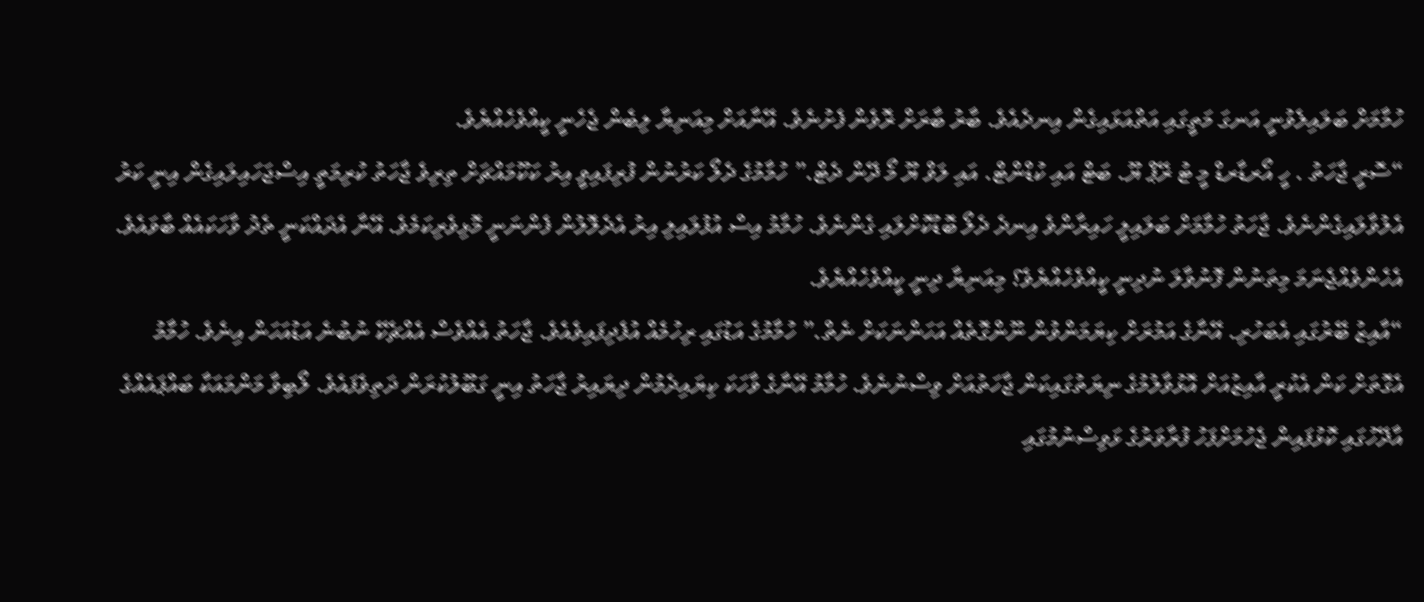ހުމާމަށް ބަލައިލެވުނީ އަނގަ މަތީގައި އަތްއަޅައިގެން އިނދެއެވެ. ބާރު ބާރަށް ރޮވެން ފެށުނެވެ. އޭނާއަށް މިއަނިޔާ ލިބެން ޖެހެނީ ކީއްވެހެއްޔެވެ.
“ސޮރީ ޖާހަތު . ހީ އޯރޑާރޑް މީ ޓު ރޭޕް ޔޫ. ބަޓް އައި ކުޑްންޓް. އައި ލަވް ޔޫ މޯ ދޭން ދެޓް.” ހުމާމުގެ ދެލޯ ކަރުނުން ފުރިފައިވީ އިރު ކަކޫމައްޗަށް ތިރިވެ ޖާހަތު ކުރިމަތީ އިސްޖަހައިލައިގެން އިނީ ކަރު އެލުވާލައިގެންނެވެ. ޖާހަތު ހުމާމަށް ބަލައިލީ ހައިރާންވެ އިނދެ ދެލޯ ބޮޑުކޮށްލައި ގެންނެވެ. ހުމާމު އިސް އުފުލައިލި އިރު އެދެލޮލުން ފެންނަނީ މޮޅިވެރިކަމެވެ. އޭނާ އެދައްކަނީ ތެދު ވާހަކައެއް ބާވައެވެ. އެހެންވެއްޖެނަމަ މިތަނުން ފޮނުވާލަ ނުދިނީ ކީއްވެހެއްޔެވެ؟ މިއަނިޔާ ދިނީ ކީއްވެހެއްޔެވެ.
“އާއިޒު ބޭރުގައި އެބަހުރި. އޭނާގެ އަމުރަށް ކިޔަމަންވުން ނޫންގޮތެއް އަހަންނަކަށް ނެތް.” ހުމާމުގެ އަޑުގައި ރިހުމެއް އުފެދިފައިވެއެވެ. ޖާހަތު އެއްވެސް އެއްޗެކޭ ނުބުނެ އަޑުއަހަން އިނެވެ. ހުމާމު އެގޮތަށް ކަން އެކުރީ އާއިޒުއަށް އޮޅުވާލުމުގެ ނިޔަތުގައިކަން ޖާހަތުއަށް ވިސްނުނެވެ. ހުމާމު އޭނާގެ ވާހަކަ ކިޔައިދެމުން ދިޔައިރު ޖާހަތު އިނީ ގަބޫލުކުރަން ދަތިވެފައެވެ. ލޯބިވާ މަންމައަކާ ބައްޕައެއްގެ އާދޭހުގައި ކޮޅުފައިން ޖެހުމަށްފަހު ފުރާވަރުގެ ޅަވިސްނުމުގައި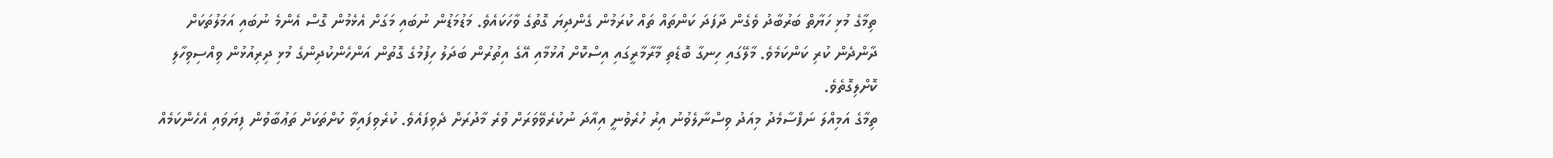ތިމާގެ މުޅި ހަޔާތް ބަރުބާދު ވެގެން ދާފަދަ ކަންތައް ތައް ކުރަމުން ގެންދިޔަ ގޮތުގެ ވާހަކައެވެ. މަޑުމަޑުން ނުބައި މަގަށް އެޅެމުން ގޮސް އެންމެ ނުބައި އަމަލުތަކަށް ދާންދެން ކުރި ކަންކަމެވެ. މާލޭގައި ހިނގާ ބޮޑެތި މާރާމާރީގައި އިސްކޮށް އުޅުމާއި އޭގެ އިތުރުން ބަދަލު ހިފުމުގެ ގޮތުން އަންހެންކުދިންގެ މުޅި ދިރިއުޅުން ވިއްސިވިހާލި ކޮށްލިގޮތެވެ.
ތިމާގެ އަމިއްލަ ނަފްސާމެދު މިއަދު ވިސްނާލެވުނު އިރު ހުރެވުނީ އިއާދަ ނުކުރެވޭވަރަށް ވުރެ މާދުރަށް ދެވިފައެވެ. ކުރެވިފައިވާ ކުށްތަކަށް ތަޢުބާވުން ފިޔަވައި އެހެންކަމެއް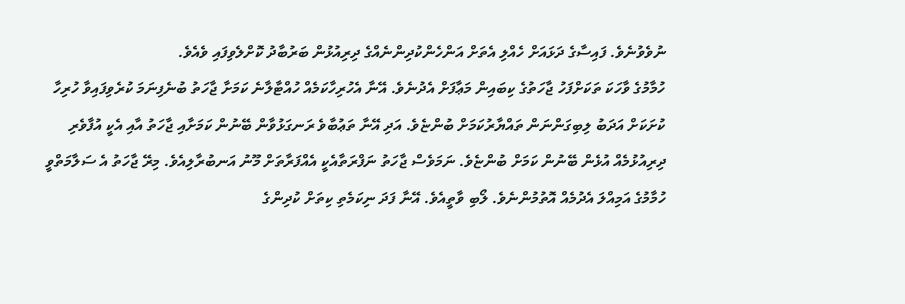ނުވެވުނެވެ. ފައިސާގެ ދަޅައަށް ހެއްލި އެތަށް އަންހެންކުދިންނެއްގެ ދިރިއުޅުން ބަރުބާދު ކޮށްލެވިފައި ވެއެވެ.
ހުމާމުގެ ވާހަކަ ތަކަށްފަހު ޖާހަތުގެ ކިބައިން މަޢާފަށް އެދުނެވެ. އޭނާ އެހުރިހާކަމެއް ހުއްޓާލާނެ ކަމަށާ ޖާހަތު ބުނެފިނަމަ ކުރެވިފައިވާ ހުރިހާ ކުށަކަށް އަދަބު ލިބިގަންނަން ތައްޔާރުކަމަށް ބުންޏެވެ. އަދި އޭނާ ތަޢުބާވެ ރަނގަޅުވާން ބޭނުން ކަމަށާއި ޖާހަތު އާއި އެކީ އުފާވެރި ދިރިއުޅުމެއް އުޅެން ބޭނުން ކަމަށް ބުންޏެވެ. ނަމަވެސް ޖާހަތު ނަފްރަތާއެކީ އެއްފަރާތަށް މޫނު އަނބުރާލިއެވެ. މިރޭ ޖާހަތު އެ ސަލާމަތްވީ ހުމާމުގެ އަމިއްލަ އެދުމެއް އޮތުމުންނެވެ. ލޯބި ވާތީއެވެ. އޭނާ ފަދަ ނިކަމެތި ކިތަށް ކުދިންގެ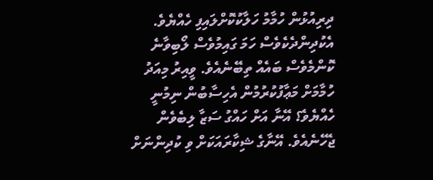ދިރިއުޅުން ހުމާމު ހަލާކުކޮށްލައިފި ހެއްޔެވެ. އެކުދިންދެކެވެސް ހަމަ ގައިމުވެސް ލޯބިވާނެ ކޮންމެވެސް ބައެއް ތިބޭނެއެވެ. ވީއިރު މިއަދު ހުމާމަށް މަޢާފުކުރުމުން އެހިސާބުން ނިމުނީ ހެއްޔެވެ؟ އޭނާ އަށް ހައްގު ސަޒާ ލިބެވެން ޖެހޭނެއެވެ. އޭނާގެ ޝިކާރައަކަށް ވި ކުދިންނަށް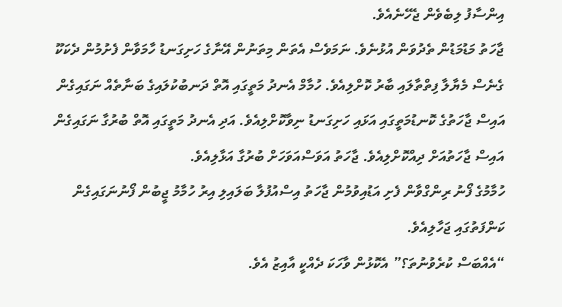އިންސާފު ލިބެވެން ޖެހޭނެއެވެ.
ޖާހަތު މަޑުމަޑުން ތެދުވަން އުޅުނެވެ. ނަމަވެސް އެތަން މިތަނުން އޭނާގެ ހަށިގަނޑު ހާމަވާން ފެށުމުން ދެކަކޫ ގެނެސް މެޔާލާ ފިތްތާލައި ބާރު ކޮށްލިއެވެ. ހުމާމް އެނދު މަތީގައި އޮތް ދަނބުކުލައިގެ ބަނާތެއް ނަގައިގެން އައިސް ޖާހަތުގެ ކޮނޑުމަތީގައި އަޅައި ހަށިގަނޑު ނިވާކޮށްލިއެވެ. އަދި އެނދު މަތީގައި އޮތް ބުރުގާ ނަގައިގެން އައިސް ޖާހަތުއަށް ދިއްކޮށްލިއެވެ. ޖާހަތު އަވަސްއަވަހަށް ބުރުގާ އަޅާލިއެވެ.
ހުމާމުގެ ފޯނު ރިންގްވާން ފެށި އަޑުއިވުމުން ޖާހަތު އިސްއުފުލާ ބަލައިލި އިރު ހުމާމު ޖީބުން ފޯނުނަގައިގެން ކަންފަތުގައި ޖަހާލިއެވެ.
“އެއްބަސް ކުރެވުނުތަ؟” އެކޮޅުން ވާހަކަ ދެއްކީ އާއިޒު އެވެ.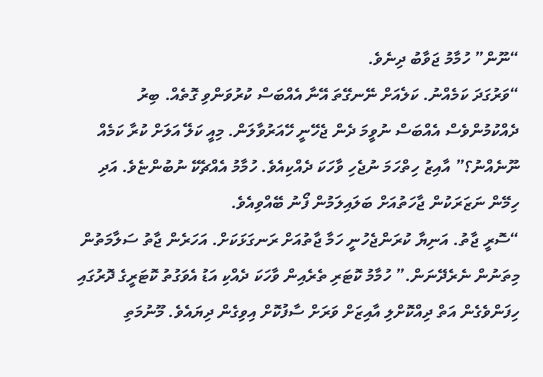“ނޫން” ހުމާމު ޖަވާބު ދިނެވެ.
“ވަރުގަދަ ކަމެއްނު. ކަލެއަށް ނޭނގޭތަ އޭނާ އެއްބަސް ކުރުވަންވި ގޮތެއް. ބިރު ދެއްކުމުންވެސް އެއްބަސް ނުވީމަ ދެން ޖެހޭނީ ހޭއަރުވާލަން. މިއީ ކަލޭ އަލަށް ކުރާ ކަމެއް ނޫނެއްނު؟” އާއިޒު ހިތްހަމަ ނުޖެހި ވާހަކަ ދެއްކިއެވެ. ހުމާމު އެއްޗެކޭ ނުބުންޏެވެ. އަދި ހިމޭން ނަޒަރަކުން ޖާހަތުއަށް ބަލައިލަމުން ފޯނު ބޭއްވިއެވެ.
“ސޮރީ ޖާތު. އަނިޔާ ކުރަންޖެހުނީ ހަމާ ޖާތުއަށް ރަނގަޅަކަށް. އަހަރެން ޖާތު ސަލާމަތުން މިތަނުން ނެރެދޭނަން.” ހުމާމު ކޮޓަރި ތެރެއިން ވާހަކަ ދެއްކި އަޑު އެވަގުތު ކޮޓަރީގެ ދޮރުގައި ހިފަންވެގެން އަތް ދިއްކޮށްލި އާއިޒަށް ވަރަށް ސާފުކޮށް އިވިގެން ދިޔައެވެ. މޫނުމަތި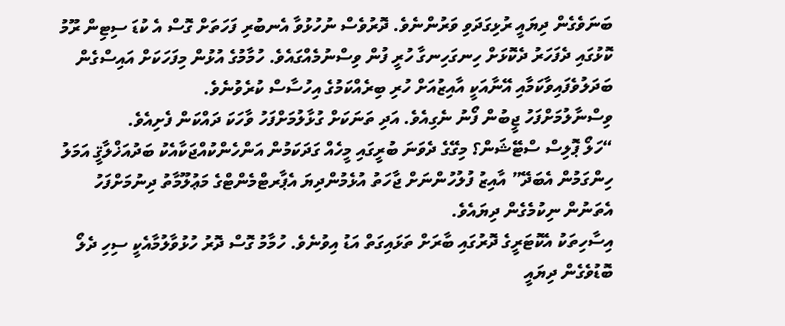ބަނަވެގެން ދިޔައީ ރުޅިގަދަވި ވަރުންނެވެ. ދޮރުވެސް ނުހުޅުވާ އެނބުރި ފަހަތަށް ގޮސް އެ ކުޑަ ސިޓިން ރޫމު ކޮޅުގައި ދެފަހަރު ދެކޮޅަށް ހިނގަހިނގާ ހުރީ ފުން ވިސްނުމެއްގައެވެ. ހުމާމުގެ އުޅުން މިފަހަކަށް އައިސްގެން ބަދަލުވެފައިވާކަމާއި އޭނާއަކީ އާއިޒުއަށް ހުރި ބިރެއްކަމުގެ އިހުސާސް ކުރެވުނެވެ.
ވިސްނާލުމަށްފަހު ޖީބުން ފޯނު ނެގިއެވެ. އަދި ތަނަކަށް ގުޅާލުމަށްފަހު ވާހަކަ ދައްކަން ފެށިއެވެ.
“ހަލޯ ޕޮލިސް ސްޓޭޝަން؟ މިގޭގެ ދެވަނަ ބުރީގައި މީހެއް ގަދަކަމުން އަންހެންކުއްޖަކާއެކު ބަދުއަޚްލާޤީ އަމަލު ހިންގަމުން އެބަދޭ” އާއިޒު ފުލުހުންނަށް ޖާހަތު އުޅެމުންދިޔަ އެޕާރޓްމެންޓްގެ މަޢުލޫމާތު ދިނުމަށްފަހު އެތަނުން ނިކުމެގެން ދިޔައެވެ.
އިސާހިތަކު އެކޮޓަރީގެ ދޮރުގައި ބާރަށް ތަޅައިގަތް އަޑު އިވުނެވެ. ހުމާމު ގޮސް ދޮރު ހުޅުވާލުމާއެކީ ސިހި ދެލޯ ބޮޑުވެގެން ދިޔައީ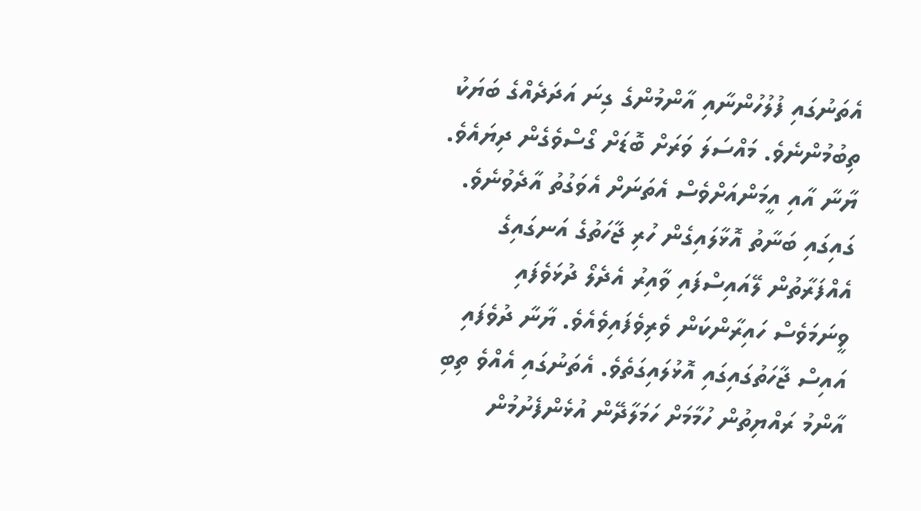އެތަނުގައި ފުލުހުންނާއި އާންމުންގެ ގިނަ އަދަދެއްގެ ބަޔަކު ތިބުމުންނެވެ. މައްސަލަ ވަރަށް ބޮޑަށް ގޯސްވެގެން ދިޔައެވެ. ޔާނާ އާއި އީމަންއަށްވެސް އެތަނަށް އެވަގުތު އާދެވުނެވެ. ގައިގައި ބަނާތު އޮޅާލައިގެން ހުރި ޖާހަތުގެ އަނގައިގެ އެއްފަރާތުން ލޭއައިސްފައި ވާއިރު އެދެލޯ ދުޅަވެފައި ވީނަމަވެސް ހައިރާންކަން ވެރިވެފައިވެއެވެ. ޔާނާ ދުވެފައި އައިސް ޖާހަތުގައިގައި އޮޅުލައިގަތެވެ. އެތަނުގައި އެއްވެ ތިބި އާންމު ރައްޔިތުން ހުމާމަށް ހަމަލާދޭން އުޅެންފެށުމުން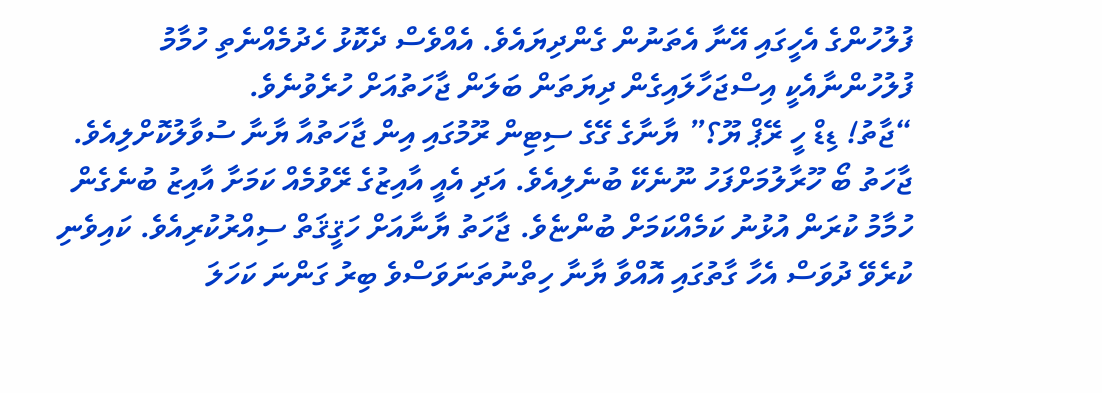ފުލުހުންގެ އެހީގައި އޭނާ އެތަނުން ގެންދިޔައެވެ. އެއްވެސް ދެކޮޅު ހެދުމެއްނެތި ހުމާމު ފުލުހުންނާއެކީ އިސްޖަހާލައިގެން ދިޔަތަން ބަލަން ޖާހަތުއަށް ހުރެވުނެވެ.
“ޖާތު! ޑިޑް ހީ ރޭޕް ޔޫ؟” ޔާނާގެ ގޭގެ ސިޓިން ރޫމުގައި އިން ޖާހަތުއާ ޔާނާ ސުވާލުކޮށްލިއެވެ.
ޖާހަތު ބޯ ހޫރާލުމަށްފަހު ނޫނެކޭ ބުނެލިއެވެ. އަދި އެއީ އާއިޒުގެ ރޭވުމެއް ކަމަށާ އާއިޒު ބުނެގެން ހުމާމު ކުރަން އުޅުނު ކަމެއްކަމަށް ބުންޏެވެ. ޖާހަތު ޔާނާއަށް ހަޤީޤަތް ސިއްރުކުރިއެވެ. ކައިވެނި ކުރެވޭ ދުވަސް އެހާ ގާތުގައި އޮއްވާ ޔާނާ ހިތްނުތަނަވަސްވެ ބިރު ގަންނަ ކަހަލަ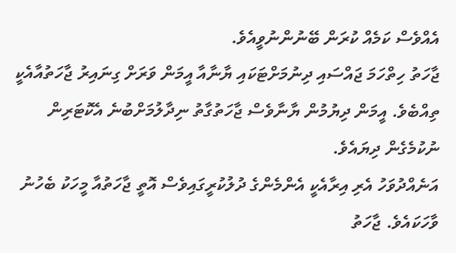އެއްވެސް ކަމެއް ކުރަން ބޭނުންނުވީއެވެ.
ޖާހަތު ހިތްހަމަ ޖައްސައި ދިނުމަށްޓަކައި ޔާނާއާ އީމަން ވަރަށް ގިނައިރު ޖާހަތުއާއެކީ ތިއްބެވެ. އީމަން ދިޔުމުން ޔާނާވެސް ޖާހަތުގާތު ނިދާލުމަށްބުނެ އެކޮޓަރިން ނުކުމެގެން ދިޔައެވެ.
އަނެއްދުވަހު އެރި އިރާއެކީ އެންމެންގެ ދުލުކުރީގައިވެސް އޮތީ ޖާހަތުއާ މީހަކު ބެހުނު ވާހަކައެވެ. ޖާހަތު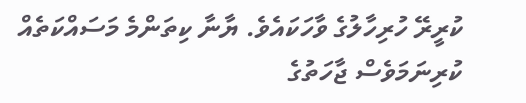ކުރީރޭ ހުރިހާލުގެ ވާހަކައެވެ. ޔާނާ ކިތަންމެ މަސައްކަތެއް ކުރިނަމަވެސް ޖާހަތުގެ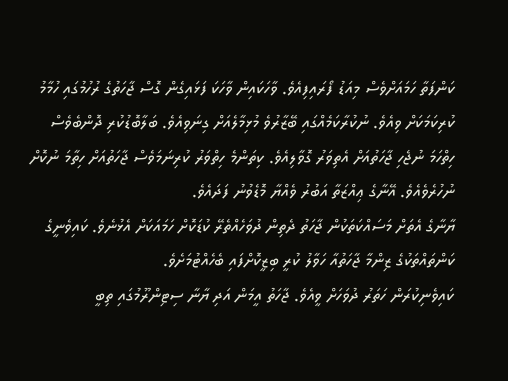ކަންފަތާ ހަމައަށްވެސް މިއަޑު ފޯރައިފިއެވެ. ވާހަކައިން ވާހަކަ ފަޅައިގެން ގޮސް ޖާހަތުގެ ރުހުމުގައި ހުމާމު ކުރިކަމަކަށް ވިއެވެ. ނުކުރާކަމެއްގައި ބޭޒާރުވެ މުޅިމާލެއަށް ގިނަވިއެވެ. ބަލާބޮޑުކުރި ދޮންބެވެސް ހިތްހަމަ ނުޖެހި ޖާހަތުއަށް އެތިވަރު ގޮވާލިއެވެ. ކިތަންމެ ހިތްވަރު ކުރިނަމަވެސް ޖާހަތުއަށް ހިތާމަ ނުކޮށް ނުހުރެވެއެވެ. އޭނާގެ ޢިއްޒަތާ އަބުރު ވެއްޔާ މޮޑެވުނު ފަދައެވެ.
ޔާނާގެ އެތަށް މަސައްކަތަކުން ޖާހަތު ދެތިން ދުވަހެއްތެރޭ ކުޑަކޮށް ހަމައަކަށް އެޅުނެވެ. ކައިވެނީގެ ކަންތައްތަކުގެ ޒިންމާ ޖާހަތުއާ ހަވާލު ކުރީ ބިޒީކޮށްފައި ބެހެއްޓުމަށެވެ.
ކައިވެނިކުރަން ހަތަރު ދުވަހަށް ވީއެވެ. ޖާހަތު އީމަން އަދި ޔާނާ ސިޓިންރޫމުގައި ތިބީ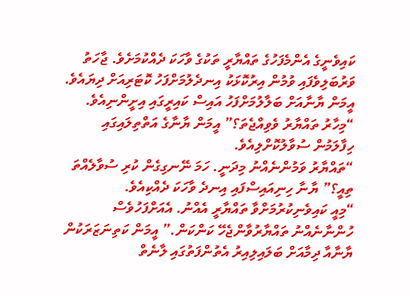ކައިވެނީގެ އެންމެފަހުގެ ތައްޔާރީ ތަކުގެ ވާހަކަ ދެއްކުމަށެވެ. ޖާހަތު ވަރުބަލިވެފައި ވުމުން އިރުކޮޅަކު އިނދެލުމަށްފަހު ކޮޓަރިއަށް ދިޔައެވެ. އީމަން ޔާނާއަށް ބަލާލުމަށްފަހު އައިސް ކައިރީގައި އިށީންނިއެވެ.
“މިހާރު ތައްޔާރު ވެވިއްޖެތަ؟” އީމަން ޔާނާގެ އަތްތިލައިގައި ހިފާލަމުން ސުވާލުކޮށްލިއެވެ.
“ތައްޔާރު ވަމުންނެއްނު މިދަނީ. ހަމަ ނޭނގިގެން ކުރި ސުވާލެއްތަ ތިއީ؟” ޔާނާ ހިނިއައިސްފައި އިނދެ ވާހަކަ ދެއްކިއެވެ.
“މިއީ ކައިވެނިކުރުމަށްވާ ތައްޔާރީ އެއްނު. އެއަށްފަހުވެސް ހުންނާނެއްނު ތައްޔާރުވާންޖެހޭ ކަންކަން.” އީމަން ކަތިނަޒަރަކުން ޔާނާއާ ދިމާއަށް ބަލައިލިއިރު އެތުންފަތުގައި ލާނެތް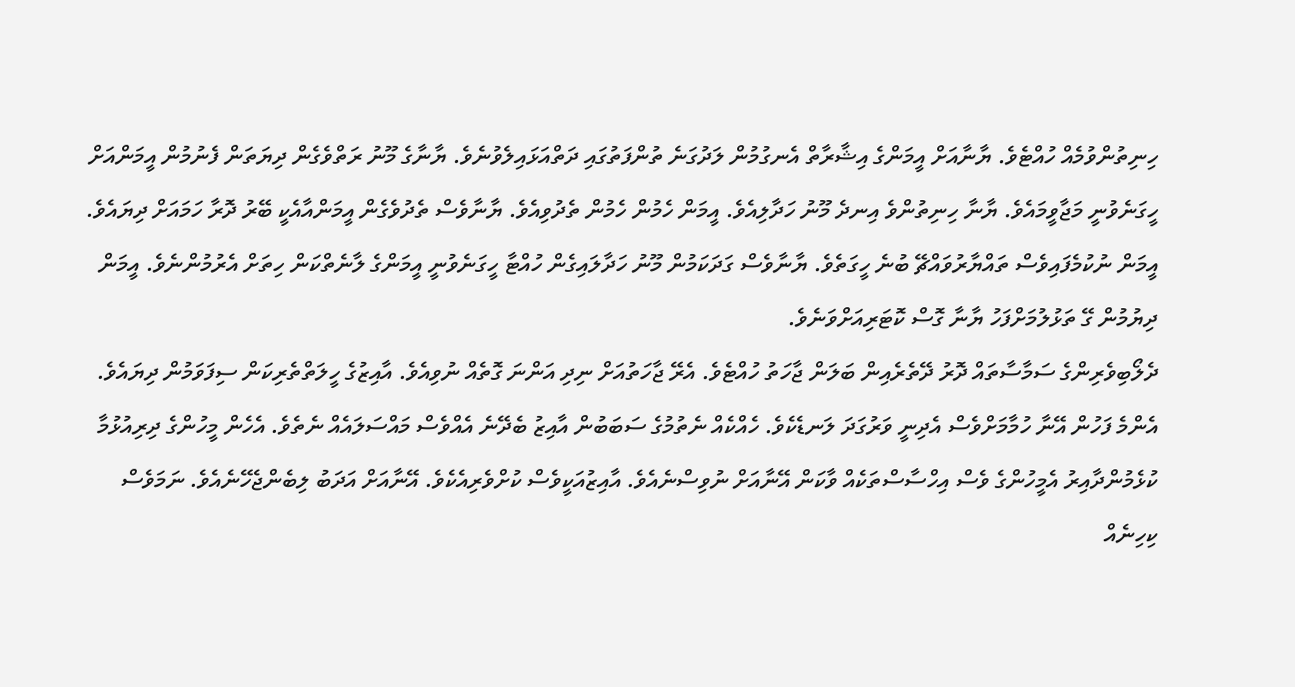ހިނިތުންވުމެއް ހުއްޓެވެ. ޔާނާއަށް އީމަންގެ އިޝާރާތް އެނގުމުން ލަދުގަނެ ތުންފަތުގައި ދަތްއަޅައިލެވުނެވެ. ޔާނާގެ މޫނު ރަތްވެގެން ދިޔަތަން ފެނުމުން އީމަންއަށް ހީގަނެވުނީ މަޖާވީމައެވެ. ޔާނާ ހިނިތުންވެ އިނދެ މޫނު ހަދާލިއެވެ. އީމަން ހެމުން ހެމުން ތެދުވިއެވެ. ޔާނާވެސް ތެދުވެގެން އީމަންއާއެކީ ބޭރު ދޮރާ ހަމައަށް ދިޔައެވެ. އީމަން ނުކުމެފައިވެސް ތައްޔާރުވައްޗޭ ބުނެ ހީގަތެވެ. ޔާނާވެސް ގަދަކަމުން މޫނު ހަދާލައިގެން ހުއްޓާ ހީގަނެވުނީ އީމަންގެ ލާނެތްކަން ހިތަށް އެރުމުންނެވެ. އީމަން ދިޔުމުން ގޭ ތަޅުލުމަށްފަހު ޔާނާ ގޮސް ކޮޓަރިއަށްވަނެވެ.
ދެލޯބިވެރިންގެ ސަމާސާތައް ދޮރު ދޭތެރެއިން ބަލަން ޖާހަތު ހުއްޓެވެ. އެރޭ ޖާހަތުއަށް ނިދި އަންނަ ގޮތެއް ނުވިއެވެ. އާއިޒުގެ ހީލަތްތެރިކަން ސިފަވަމުން ދިޔައެވެ. އެންމެ ފަހުން އޭނާ ހުމާމަށްވެސް އެދިނީ ވަރުގަދަ ލަނޑެކެވެ. ހެއްކެއް ނެތުމުގެ ސަބަބުން އާއިޒު ބެދޭނެ އެއްވެސް މައްސަލައެއް ނެތެވެ. އެހެން މީހުންގެ ދިރިއުޅުމާ ކުޅެމުންދާއިރު އެމީހުންގެ ވެސް އިހްސާސްތަކެއް ވާކަން އޭނާއަށް ނުވިސްނެއެވެ. އާއިޒުއަކީވެސް ކުށްވެރިއެކެވެ. އޭނާއަށް އަދަބު ލިބެންޖެހޭނެއެވެ. ނަމަވެސް ކިހިނެއް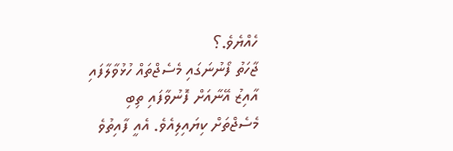ހެއްޔެވެ.؟
ޖާހަތު ފޯނުނަގައި މެސެޖްތައް ހުޅުވާލާފައި އާއިޒު އޭނާއަށް ފޮނުވާފައި ތިބި މެސެޖްތަށް ކިޔައިލިއެވެ. އެއީ ފާއިތުވެ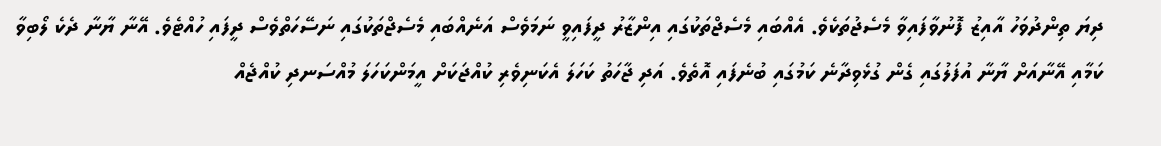ދިޔަ ތިންދުވަހު އާއިޒު ފޮނުވާފައިވާ މެސެޖުތަކެވެ. އެއްބައި މެސެޖްތަކުގައި އިންޒާރު ދީފައިވީ ނަމަވެސް އަނެއްބައި މެސެޖްތަކުގައި ނަސޭހަތްވެސް ދީފައި ހުއްޓެވެ. އޭނާ ޔާނާ ދެކެ ލޯބިވާ ކަމާއި އޭނާއަށް ޔާނާ އުފަލުގައި ގެން ގުޅެވިދާނެ ކަމުގައި ބުނެފައި އޮތެވެ. އަދި ޖާހަތު ކަހަލަ އެކަނިވެރި ކުއްޖަކަށް އީމަންކަހަލަ މުއްސަނދި ކުއްޖެއް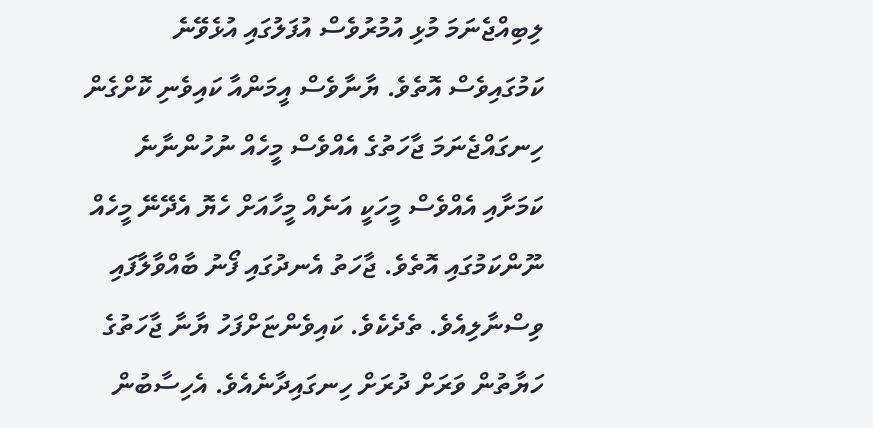ލިބިއްޖެނަމަ މުޅި އުމުރުވެސް އުފަލުގައި އުޅެވޭނެ ކަމުގައިވެސް އޮތެވެ. ޔާނާވެސް އީމަންއާ ކައިވެނި ކޮށްގެން ހިނގައްޖެނަމަ ޖާހަތުގެ އެއްވެސް މީހެއް ނުހުންނާނެ ކަމަށާއި އެއްވެސް މީހަކީ އަނެއް މީހާއަށް ހެޔޮ އެދޭނޭ މީހެއް ނޫންކަމުގައި އޮތެވެ. ޖާހަތު އެނދުގައި ފޯނު ބާއްވާލާފައި ވިސްނާލިއެވެ. ތެދެކެވެ. ކައިވެންޏަށްފަހު ޔާނާ ޖާހަތުގެ ހަޔާތުން ވަރަށް ދުރަށް ހިނގައިދާނެއެވެ. އެހިސާބުން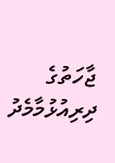ޖާހަތުގެ ދިރިއުޅުމާމެދު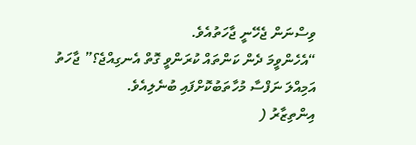ވިސްނަން ޖެހޭނީ ޖާހަތުއެވެ.
“އެހެންވީމަ ދެން ކަންތައް ކުރަންވީ ގޮތް އެނގިއްޖެ؟” ޖާހަތު އަމިއްލަ ނަފްސާ މުހާތަބުކޮށްފައި ބުނެލިއެވެ.
އިންތިޒާރު (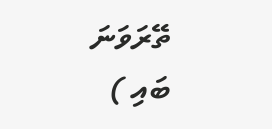ތޭރަވަނަ ބައި )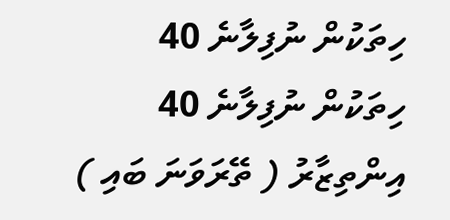ހިތަކުން ނުފިލާނެ 40
ހިތަކުން ނުފިލާނެ 40
އިންތިޒާރު ( ތޭރަވަނަ ބައި )